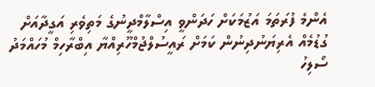އެންމެ ފުރަތަމަ އަޒުމަކަށް ހަދަންވީ އިސްލާމްދީނުގެ މަތިވެރި އަގީދާއަށް ގުޑުމެއް އެރިޔަނުދިނުން ކަމަށް ރައީސުލްޖުމްހޫރިއްޔާ އިބްރާހިމް މުހައްމަދު ސޯލިހު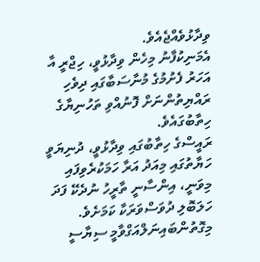ވިދާޅުވެއްޖެއެވެ.
އެމަނިކުފާނު މިހެން ވިދާޅުވީ، ހިޖްރީ އާ އަހަރު ފެށުމުގެ މުނާސަބާގައި ދިވެހި ރައްޔިތުންނަށް ފޮނުއްވި ތަހުނިޔާގެ ހިތާބުގައެވެ.
ރައީސްގެ ހިތާބުގައި ވިދާޅުވީ، ދުނިޔަވީ ހަޔާތުގައި މިއަދު އަރާ ހަމަކުރެވިފައި މިވަނީ، އިންސާނީ ތާރީހު ނުދެކޭ ފަދަ ހަލަބޮލި ދުވަސްވަރަކާ ކަމަށެވެ. މިގޮތުންބައިނަލްއަގްވާމީ ސިޔާސީ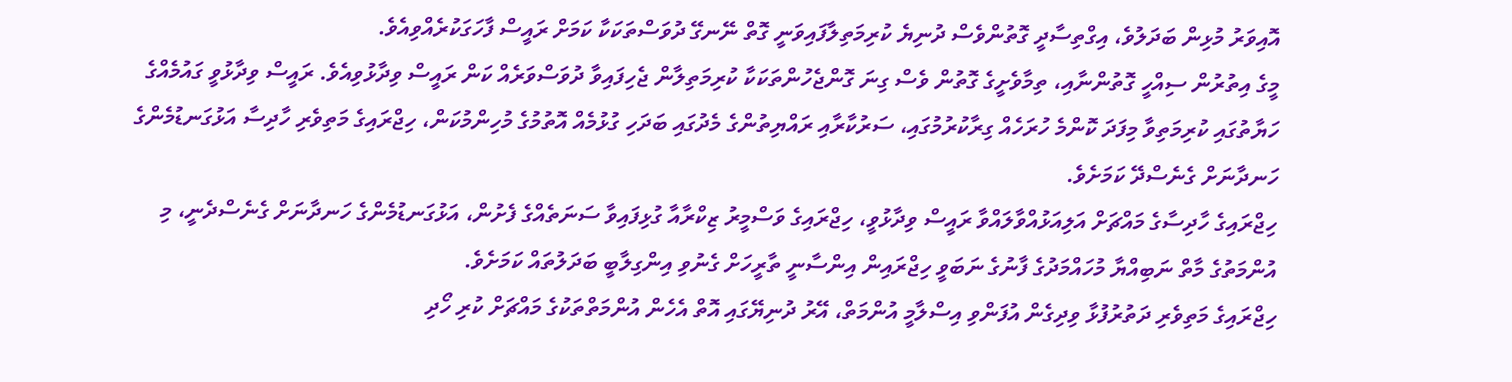އޮއިވަރު މުޅިން ބަދަލުވެ، އިގްތިސާދީ ގޮތުންވެސް ދުނިޔެ ކުރިމަތިލާފައިވަނީ ގޮތް ނޭނގޭ ދުވަސްތަކަކާ ކަމަށް ރައީސް ފާހަގަކުރެއްވިއެވެ.
މީގެ އިތުރުން ސިއްހީ ގޮތުންނާއި، ތިމާވެށީގެ ގޮތުން ވެސް ގިނަ ގޮންޖެހުންތަކަކާ ކުރިމަތިލާން ޖެހިފައިވާ ދުވަސްވަރެއް ކަން ރައީސް ވިދާޅުވިއެވެ. ރައީސް ވިދާޅުވީ ގައުމެއްގެ ހަޔާތުގައި ކުރިމަތިވާ މިފަދަ ކޮންމެ ހުރަހެއް ގިރާކުރުމުގައި، ސަރުކާރާއި ރައްޔިތުންގެ މެދުގައި ބަދަހި ގުޅުމެއް އޮތުމުގެ މުހިންމުކަން، ހިޖްރައިގެ މަތިވެރި ހާދިސާ އަޅުގަނޑުމެންގެ ހަނދާނަށް ގެނެސްދޭ ކަމަށެވެ.
ހިޖްރައިގެ ހާދިސާގެ މައްޗަށް އަލިއަޅުއްވާލައްވާ ރައީސް ވިދާޅުވީ، ހިޖްރައިގެ ވަސްމީރު ޒިކްރާއާ ގުޅިފައިވާ ސަނަތެއްގެ ފެށުން، އަޅުގަނޑުމެންގެ ހަނދާނަށް ގެނެސްދެނީ، މި އުންމަތުގެ މާތް ނަބިއްޔާ މުހައްމަދުގެ ފާނުގެ ނަބަވީ ހިޖްރައިން އިންސާނީ ތާރީހަށް ގެނުވި އިންގިލާބީ ބަދަލުތައް ކަމަށެވެ.
ހިޖްރައިގެ މަތިވެރި ދަތުރުފުޅާ ވިދިގެން އުފަންވި އިސްލާމީ އުންމަތް، އޭރު ދުނިޔޭގައި އޮތް އެހެން އުންމަތްތަކުގެ މައްޗަށް ކުރި ހޯދި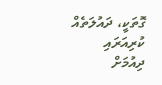ގޮތަކީ، ދައުލަތެއް ކުރިއަރައި ދިއުމަށް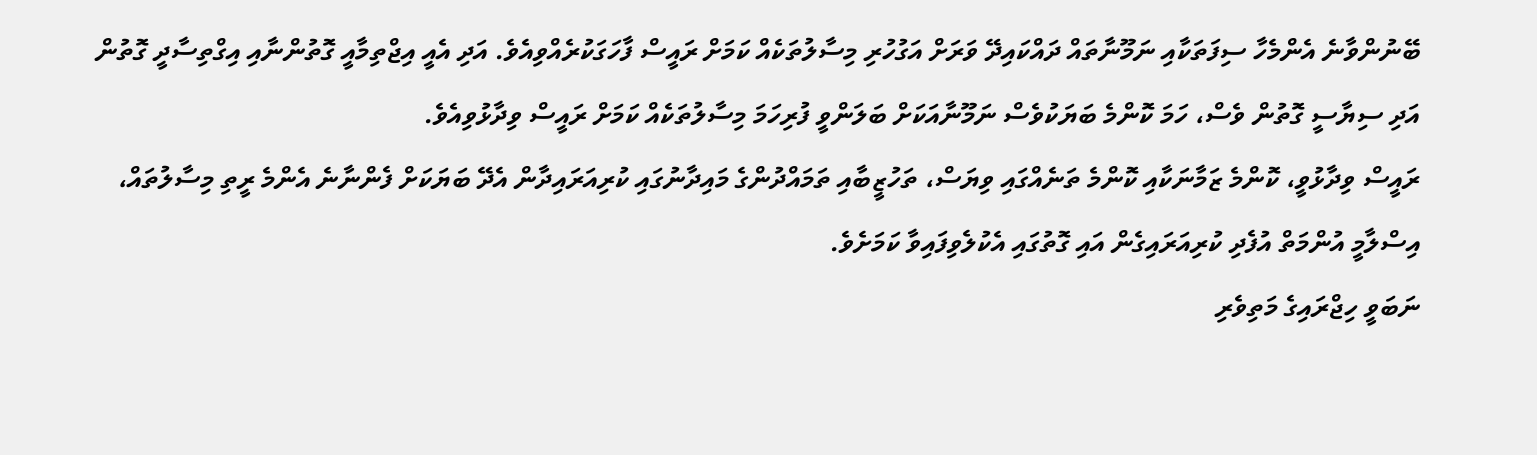ބޭނުންވާނެ އެންމެހާ ސިފަތަކާއި ނަމޫނާތައް ދައްކައިދޭ ވަރަށް އަގުހުރި މިސާލުތަކެއް ކަމަށް ރައީސް ފާހަގަކުރެއްވިއެވެ. އަދި އެއީ އިޖްތިމާއީ ގޮތުންނާއި އިގްތިސާދީ ގޮތުން އަދި ސިޔާސީ ގޮތުން ވެސް، ހަމަ ކޮންމެ ބަޔަކުވެސް ނަމޫނާއަކަށް ބަލަންވީ ފުރިހަމަ މިސާލުތަކެއް ކަމަށް ރައީސް ވިދާޅުވިއެވެ.
ރައީސް ވިދާޅުވީ، ކޮންމެ ޒަމާނަކާއި ކޮންމެ ތަނެއްގައި ވިޔަސް، ތަހުޒީބާއި ތަމައްދުންގެ މައިދާނުގައި ކުރިއަރައިދާން އެދޭ ބަޔަކަށް ފެންނާނެ އެންމެ ރީތި މިސާލުތައް، އިސްލާމީ އުންމަތް އުފެދި ކުރިއަރައިގެން އައި ގޮތުގައި އެކުލެވިފައިވާ ކަމަށެވެ.
ނަބަވީ ހިޖްރައިގެ މަތިވެރި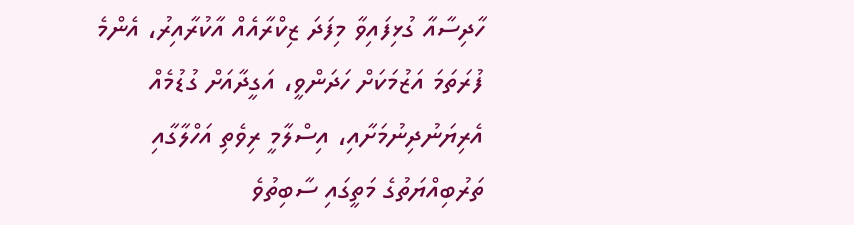ހާދިސާއާ ގުޅިފައިވާ މިފަދަ ޒިކްރާއެއް އާކުރާއިރު، އެންމެ ފުރަތަމަ އަޒުމަކަށް ހަދަންވީ، އަގީދާއަށް ގުޑުމެއް އެރިޔަނުދިނުމަށާއި، އިސްލާމީ ރިވެތި އަހްލާގާއި ތަރުބިއްޔަތުގެ މަތީގައި ސާބިތުވެ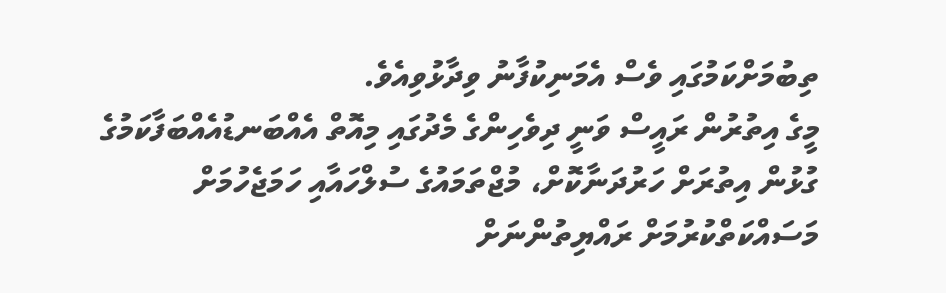ތިބުމަށްކަމުގައި ވެސް އެމަނިކުފާނު ވިދާޅުވިއެވެ.
މީގެ އިތުރުން ރައީސް ވަނީ ދިވެހިންގެ މެދުގައި މިއޮތް އެއްބަނޑުއެއްބަފާކަމުގެ ގުޅުން އިތުރަށް ހަރުދަނާކޮށް، މުޖްތަމައުގެ ސުލްހައާއި ހަމަޖެހުމަށް މަސައްކަތްކުރުމަށް ރައްޔިތުންނަށް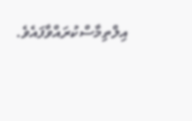އިލްތިމާސްކުރައްވާފައެވެ.